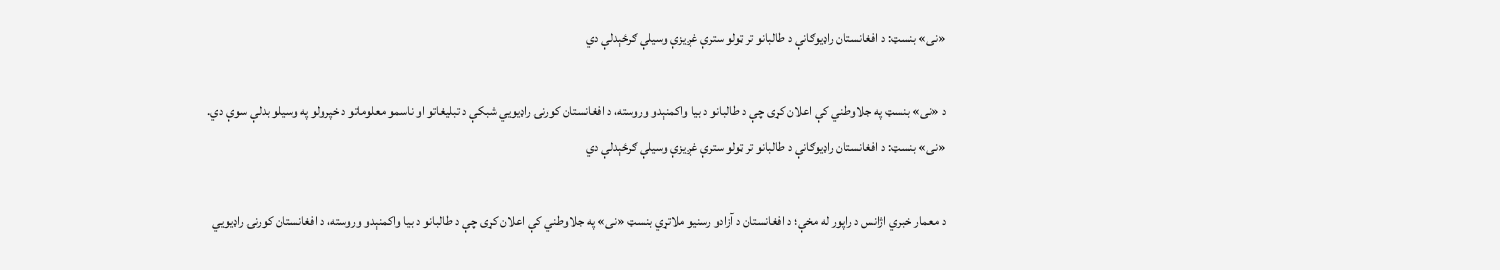«نی» بنسټ: د افغانستان راډیوګانې د طالبانو تر ټولو سترې غږیزې وسیلې ګرځېدلې دي

د «نی» بنسټ په جلاوطني کې اعلان کړی چې د طالبانو د بیا واکمنېدو وروسته، د افغانستان کورنۍ راډیويي شبکې د تبلیغاتو او ناسمو معلوماتو د خپرولو په وسیلو بدلې سوې دي.
«نی» بنسټ: د افغانستان راډیوګانې د طالبانو تر ټولو سترې غږیزې وسیلې ګرځېدلې دي

د معمار خبري اژانس د راپور له مخې؛ د افغانستان د آزادو رسنیو ملاتړي بنسټ «نی» په جلاوطني کې اعلان کړی چې د طالبانو د بیا واکمنېدو وروسته، د افغانستان کورنۍ راډیويي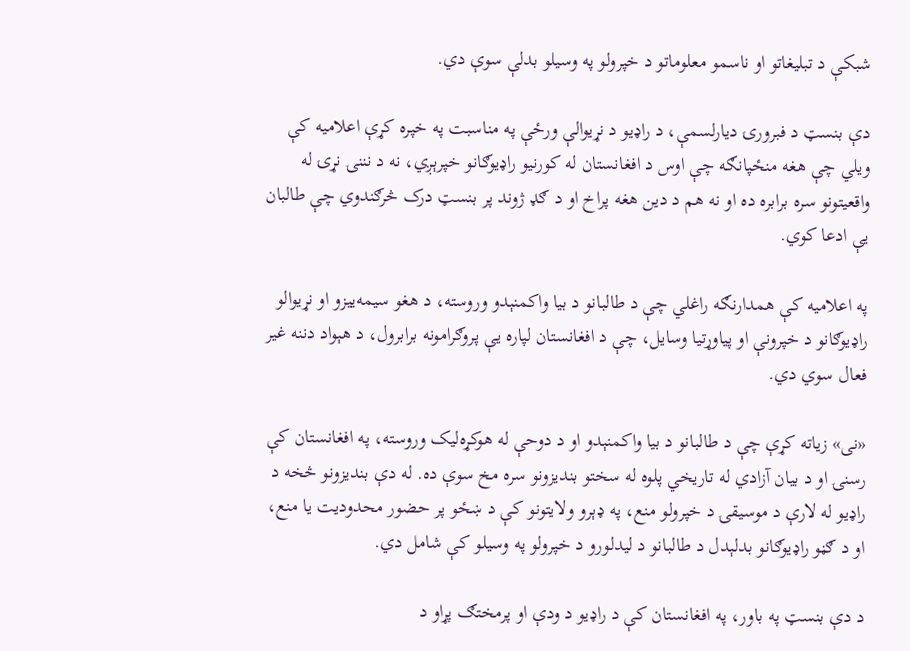شبکې د تبلیغاتو او ناسمو معلوماتو د خپرولو په وسیلو بدلې سوې دي.

دې بنسټ د فبرورۍ دیارلسمې، د راډیو د نړیوالې ورځې په مناسبت په خپره کړې اعلامیه کې ویلي چې هغه منځپانګه چې اوس د افغانستان له کورنیو راډیوګانو خپرېږي، نه د نننۍ نړۍ له واقعیتونو سره برابره ده او نه هم د دین هغه پراخ او د ګډ ژوند پر بنسټ درک څرګندوي چې طالبان یې ادعا کوي.

په اعلامیه کې همدارنګه راغلي چې د طالبانو د بیا واکمنېدو وروسته، د هغو سیمه‌ییزو او نړیوالو راډیوګانو د خپرونې او پیاوړتیا وسایل، چې د افغانستان لپاره یې پروګرامونه برابرول، د هېواد دننه غیر فعال سوي دي.

«نی» زیاته کړې چې د طالبانو د بیا واکمنېدو او د دوحې له هوکړه‌لیک وروسته، په افغانستان کې رسنۍ او د بیان آزادي له تاریخي پلوه له سختو بندیزونو سره مخ سوې ده. له دې بندیزونو څخه د راډیو له لارې د موسیقۍ د خپرولو منع، په ډېرو ولایتونو کې د ښځو پر حضور محدودیت یا منع، او د ګڼو راډیوګانو بدلېدل د طالبانو د لیدلورو د خپرولو په وسیلو کې شامل دي.

د دې بنسټ په باور، په افغانستان کې د راډیو د ودې او پرمختګ پړاو د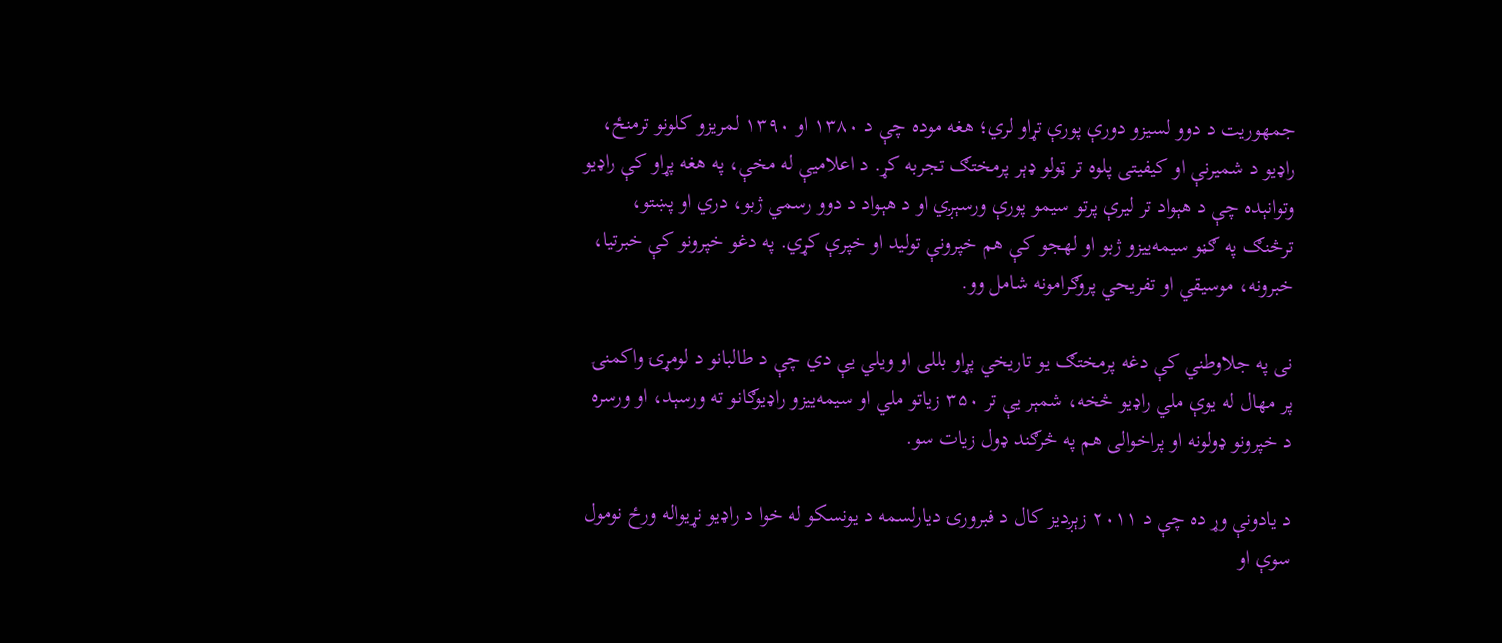جمهوریت د دوو لسیزو دورې پورې تړاو لري؛ هغه موده چې د ۱۳۸۰ او ۱۳۹۰ لمریزو کلونو ترمنځ، راډیو د شمیرنې او کيفيتی پلوه تر ټولو ډېر پرمختګ تجربه کړ. د اعلامیې له مخې، په هغه پړاو کې راډیو وتوانېده چې د هېواد تر لیرې پرتو سیمو پورې ورسېږي او د هېواد د دوو رسمي ژبو، دري او پښتو، ترڅنګ په ګڼو سیمه‌ییزو ژبو او لهجو کې هم خپرونې تولید او خپرې کړي. په دغو خپرونو کې خبرتیا، خبرونه، موسیقي او تفریحي پروګرامونه شامل وو.

نی په جلاوطني کې دغه پرمختګ یو تاریخي پړاو بللی او ویلي یې دي چې د طالبانو د لومړۍ واکمنۍ پر مهال له یوې ملي راډیو څخه، شمېر یې تر ۳۵۰ زیاتو ملي او سیمه‌ییزو راډیوګانو ته ورسېد، او ورسره د خپرونو ډولونه او پراخوالی هم په څرګند ډول زیات سو.

د یادونې وړ ده چې د ۲۰۱۱ زېږدیز کال د فبرورۍ دیارلسمه د یونسکو له خوا د راډیو نړیواله ورځ نومول سوې او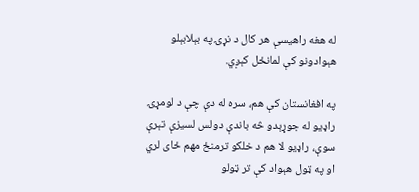له هغه راهیسې هر کال د نړۍ په بېلابېلو هېوادونو کې لمانځل کېږي.

په افغانستان کې هم، سره له دې چې د لومړۍ راډیو له جوړېدو څه باندې دولس لسیزې تېرې سوې، راډیو لا هم د خلکو ترمنځ مهم ځای لري او په ټول هېواد کې تر ټولو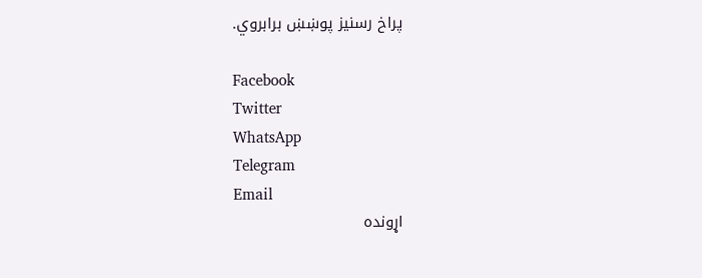پراخ رسنیز پوښښ برابروي.

Facebook
Twitter
WhatsApp
Telegram
Email
اړونده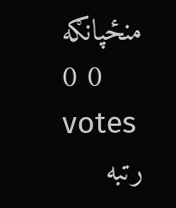منځپانګه
0 0 votes
رتبه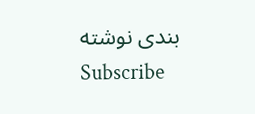بندی نوشته
Subscribe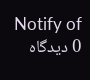Notify of
0 دیدگاه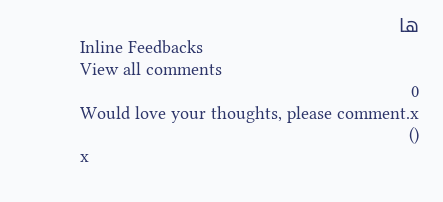ها
Inline Feedbacks
View all comments
0
Would love your thoughts, please comment.x
()
x